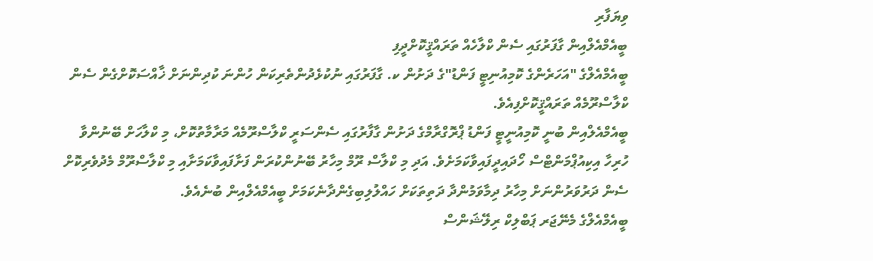ވިޔަފާރި
ބީއެމްއެލްއިން ގާފަރުގައި ސެން ކްލާހެއް ތަރައްޤީކޮށްދީފި
ބީއެމްއެލްގެ "އަހަރެންގެ ކޮމިއުނިޓީ ފަންޑު"ގެ ދަށުން ކ. ގާފަރުގައި ނުކުޅެދުންތެރިކަން ހުންނަ ކުދިންނަށް ޚާއްސަކޮށްގެން ސެން ކްލާސްރޫމެއް ތަރައްޤީކޮށްފިއެވެ.
ބީއެމްއެލްއިން ބުނީ ކޮމިއުނީޓީ ފަންޑު ޕްރޮގްރާމްގެ ދަށުން ގާފާރުގައި ސެންސަރީ ކްލާސްރޫމެއް މަރާމާތުކޮށް، މި ކްލާހަށް ބޭނުންވާ ހުރިހާ އިކިއުޕްމަންޓްސް ހޯދައިދީފައިވާކަމަށެވެ. އަދި މި ކްލާސް ރޫމް މިހާރު ބޭނުންކުރަން ފަށާފައިވާކަމަށާއި މި ކްލާސްރޫމް މެދުވެރިކޮށް ސެން ދަރުވަރުންނަށް މިހާރު ދިމާވަމުންދާ ދަތިތަކަށް ހައްލުލިބިގެންދާނެކަމަށް ބީއެމްއެލްއިން ބުނެއެވެ.
ބީއެމްއެލްގެ މެނޭޖަރ ޕަބްލިކް ރިލޭޝަންސް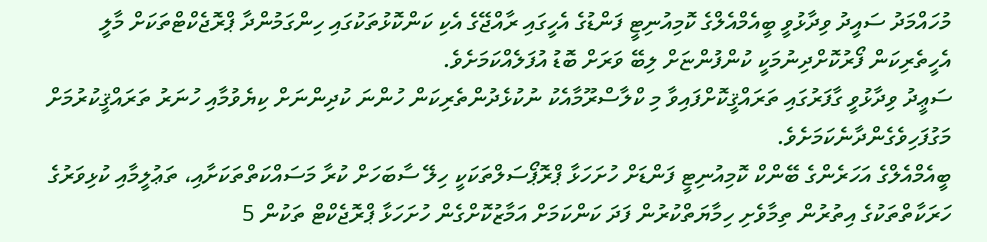މުހައްމަދު ސައީދު ވިދާޅުވީ ބީއެމްއެލްގެ ކޮމިއުނިޓީ ފަންޑުގެ އެހީގައި ރާއްޖޭގެ އެކި ކަންކޮޅުތަކުގައި ހިންގަމުންދާ ޕްރޮޖެކްޓްތަކަށް މާލީ އެހީތެރިކަން ފޯރުކޮށްދިނުމަކީ ކުންފުންޏަށް ލިބޭ ވަރަށް ބޮޑު އުފަލެއްކަމަށެވެ.
ސަޢީދު ވިދާޅުވީ ގާފަރުގައި ތަރައްޤީކޮށްފައިވާ މި ކްލާސްރޫމާއެކު ނުކުޅެދުންތެރިކަން ހުންނަ ކުދިންނަށް ކިޔެވުމާއި ހުނަރު ތަރައްޤީކުރުމަށް މަގުފަހިވެގެންދާނެކަމަށެވެ.
ބީއެމްއެލްގެ އަހަރެންގެ ބޭންކް ކޮމިއުނިޓީ ފަންޑަށް ހުށަހަޅާ ޕްރޮޕޯސަލްތަކަކީ ހިލޭ ސާބަހަށް ކުރާ މަސައްކަތްތަކަށާއި، ތަޢުލީމާއި ކުޅިވަރުގެ ހަރަކާތްތަކުގެ އިތުރުން ތިމާވެށި ހިމާޔަތްކުރުން ފަދަ ކަންކަމަށް އަމާޒުކޮށްގެން ހުށަހަޅާ ޕްރޮޖެކްޓް ތަކުން 5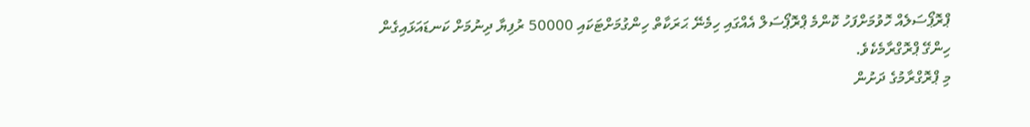ޕްރޮޕޯސަލެއް ހޮވުމަށްފަހު ކޮންމެ ޕްރޮޕޯސަލް އެއްގައި ހިމެނޭ ޙަރަކާތް ހިންގުމަށްޓަކައި 50000 ރުފިޔާ ދިނުމަށް ކަނޑައަޅައިގެން ހިންގޭ ޕްރޮގްރާމެކެވެ.
މި ޕްރޮގްރާމުގެ ދަށުން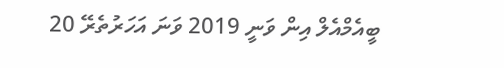ބީއެމްއެލް އިން ވަނީ 2019 ވަނަ އަހަރުތެރޭ 20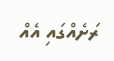ރަށެއްގައި އެއް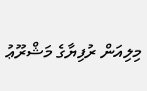މިލިއަން ރުފިޔާގެ މަޝްރޫޢު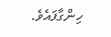ހިންގާފައެވެ.